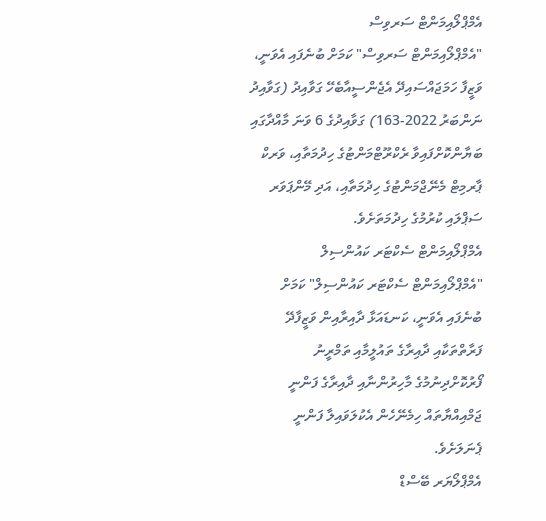އެމްޕްލޯއިމަންޓް ސަރވިސް
"އެމްޕްލޯއިމަންޓް ސަރވިސް" ކަމަށް ބުނެފައި އެވަނީ، ވަޒީފާ ހަމަޖައްސައިދޭ އެޖެންސީއާބެހޭ ގަވާއިދު (ގަވާއިދު ނަންބަރު 2022-163) ގަވާއިދުގެ 6 ވަނަ މާއްދާގައި ބަޔާންކޮށްފައިވާ ރެކްރޫޓްމަންޓުގެ ހިދުމަތާއި، ވަރކް ޕާރމިޓް މެނޭޖްމަންޓުގެ ހިދުމަތާއި، އަދި މޭންޕަވަރ ސަޕްލައި ކުރުމުގެ ހިދުމަތަށެވެ.
އެމްޕްލޯއިމަންޓް ސެކްޓަރ ކައުންސިލް
"އެމްޕްލޯއިމަންޓް ސެކްޓަރ ކައުންސިލް" ކަމަށް ބުނެފައި އެވަނީ، ކަނޑައަޅާ ދާއިރާއިން ވަޒީފާދޭ ފަރާތްތަކާއި ދާއިރާގެ ތައުލީމާއި ތަމްރީނު ފޯރުކޮށްދިނުމުގެ މާހިރުންނާއި ދާއިރާގެ ފަންނީ ޖަމްއިއްޔާތައް ހިމެނޭހެން އެކުލަވައިލާ ފަންނީ ޕެނަލަށެވެ.
އެމްޕްލޯޔަރ ބޭސްޑް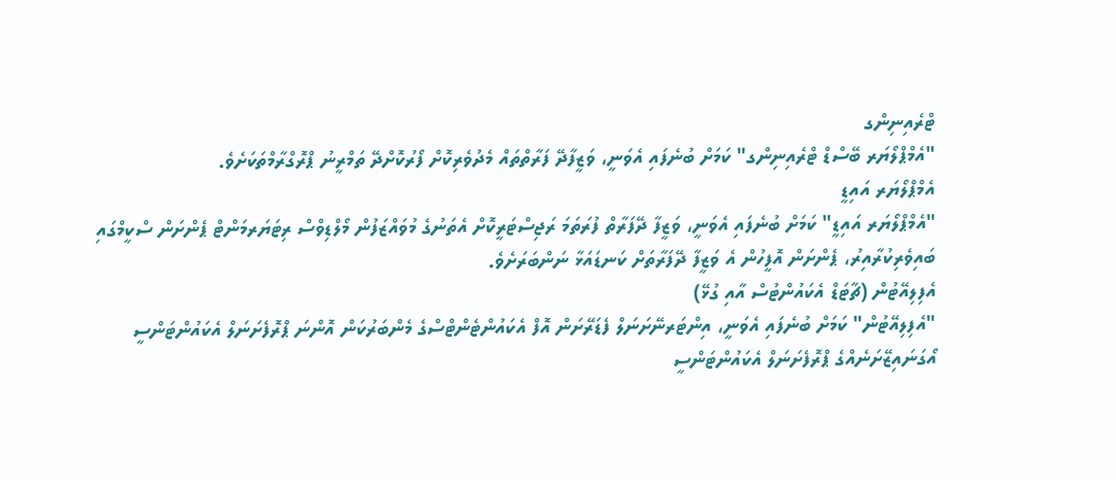ޓްރެއިނިންގ
"އެމްޕްލޯޔަރ ބޭސްޑް ޓްރެއިނިންގ" ކަމަށް ބުނެފައި އެވަނީ، ވަޒީފާދޭ ފަރާތްތައް މެދުވެރިކޮށް ފޯރުކޮށްދޭ ތަމްރީނު ޕްރޮގްރާމްތަކަށެވެ.
އެމްޕްލޯޔަރ އައިޑީ
"އެމްޕްލޯޔަރ އައިޑީ" ކަމަށް ބުނެފައި އެވަނީ، ވަޒީފާ ދޭފަރާތް ފުރަތަމަ ރަޖިސްޓަރީކޮށް އެތަނުގެ މުވައްޒަފުން މޯލްޑިވްސް ރިޓަޔަރމަންޓް ޕެންށަން ސްކީމްގައި ބައިވެރިކުރާއިރު، ޕެންށަން އޮފީހުން އެ ވަޒީފާ ދޭފަރާތަށް ކަނޑައަޅާ ނަންބަރަށެވެ.
އެފިލިއޭޓުން (ޗާޓަޑް އެކައުންޓުސް އާއި ގުޅޭ)
"އެފިލިއޭޓުން" ކަމަށް ބުނެފައި އެވަނީ، އިންޓަރނޭށަނަލް ފެޑަރޭށަން އޮފް އެކައުންޓެންޓްސްގެ މެންބަރުކަން އޮންނަ ޕްރޮފެށަނަލް އެކައުންޓަންސީ އޯގަނައިޒޭށަނެއްގެ ޕްރޮފެށަނަލް އެކައުންޓަންސީ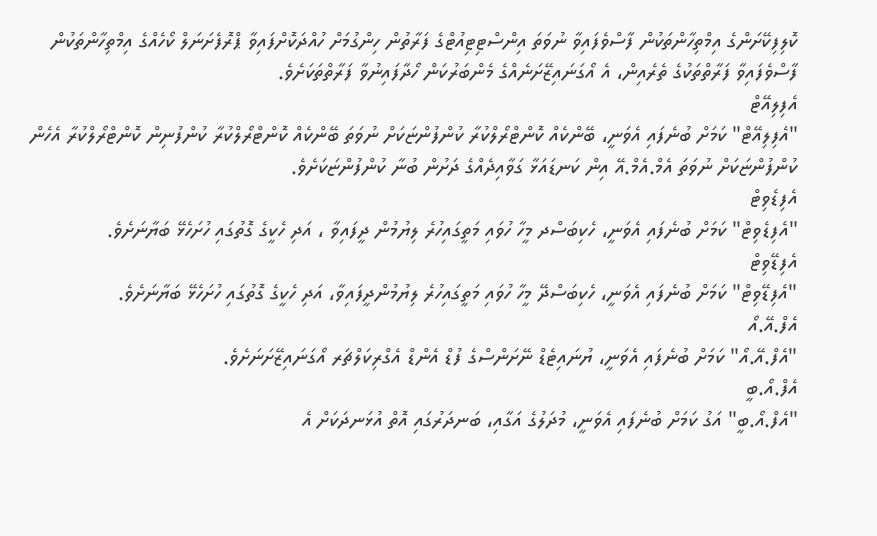ކޮލިފިކޭށަންގެ އިމްތިހާންތަކުން ފާސްވެފައިވާ ނުވަތަ އިންސްޓިޓިއުޓްގެ ފަރާތުން ހިންގުމަށް ހުއްދަކޮށްފައިވާ ޕްރޮފެށަނަލް ކޯހެއްގެ އިމްތިހާންތަކުން ފާސްވެފައިވާ ފަރާތްތަކުގެ ތެރެއިން، އެ އޯގަނައިޒޭށަނެއްގެ މެންބަރުކަން ހޯދާފައިނުވާ ފަރާތްތަކަށެވެ.
އެފިލިއޭޓް
"އެފިލިއޭޓް" ކަމަށް ބުނެފައި އެވަނީ، ބޭންކެއް ކޮންޓްރޯލްކުރާ ކުންފުންޏަކަށް ނުވަތަ ބޭންކެއް ކޮންޓްރޯލްކުރާ ކުންފުނިން ކޮންޓްރޯލްކުރާ އެހެން ކުންފުންޏަކަށް ނުވަތަ އެމް.އެމް.އޭ އިން ކަނޑައަޅާ ގަވާއިދެއްގެ ދަށުން ބުނާ ކުންފުންޏަކަށެވެ.
އެފިޑެވިޓް
"އެފިޑެވިޓް" ކަމަށް ބުނެފައި އެވަނީ، ހެކިބަސްދ މީހާ ހުވައި މަތީގައިހުރެ ލިޔުމުން ދީފައިވާ ، އަދި ހެކީގެ ގޮތުގައި ހުށަހެޅޭ ބަޔާނަށެވެ.
އެފިޑޭވިޓް
"އެފިޑޭވިޓް" ކަމަށް ބުނެފައި އެވަނީ، ހެކިބަސްދޭ މީހާ ހުވައި މަތީގައިހުރެ ލިޔުމުންދީފައިވާ، އަދި ހެކީގެ ގޮތުގައި ހުށަހެޅޭ ބަޔާނަށެވެ.
އެފް.އޭ.އޯ
"އެފް.އޭ.އޯ" ކަމަށް ބުނެފައި އެވަނީ، ޔުނައިޓެޑް ނޭށަންސްގެ ފުޑް އެންޑް އެގްރިކަލްޗަރ އޯގަނައިޒޭށަނަށެވެ.
އެފް.އޯ.ބީ
"އެފް.އޯ.ބީ" އަގު ކަމަށް ބުނެފައި އެވަނީ، މުދަލުގެ އަގާއި، ބަނދަރުގައި އޮތް އުޅަނދަކަށް އެ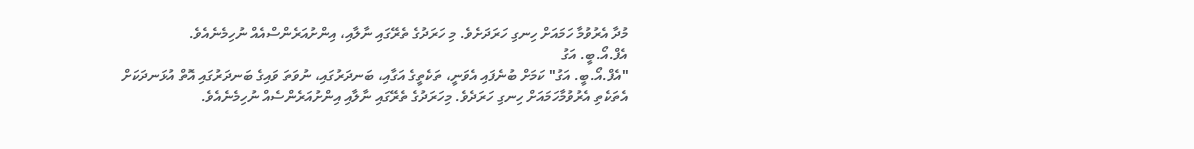މުދާ އެރުވުމާ ހަމައަށް ހިނގި ހަރަދަށެވެ. މި ހަރަދުގެ ތެރޭގައި ނާލާއި، އިންށުއަރެންސްއެއް ނުހިމެނެއެވެ.
އެފް.އޯ.ބީ. އަގު
"އެފް.އޯ.ބީ. އަގު" ކަމަށް ބުނެފައި އެވަނީ، ތަކެތީގެ އަގާއި، ބަނދަރުގައި، ނުވަތަ ވައިގެ ބަނދަރުގައި އޮތް އުޅަނދަކަށް އެތަކެތި އެރުވުމާހަމައަށް ހިނގި ހަރަދެވެ. މިހަރަދުގެ ތެރޭގައި ނާލާއި އިންށުއަރެންސެއް ނުހިމެނެއެވެ.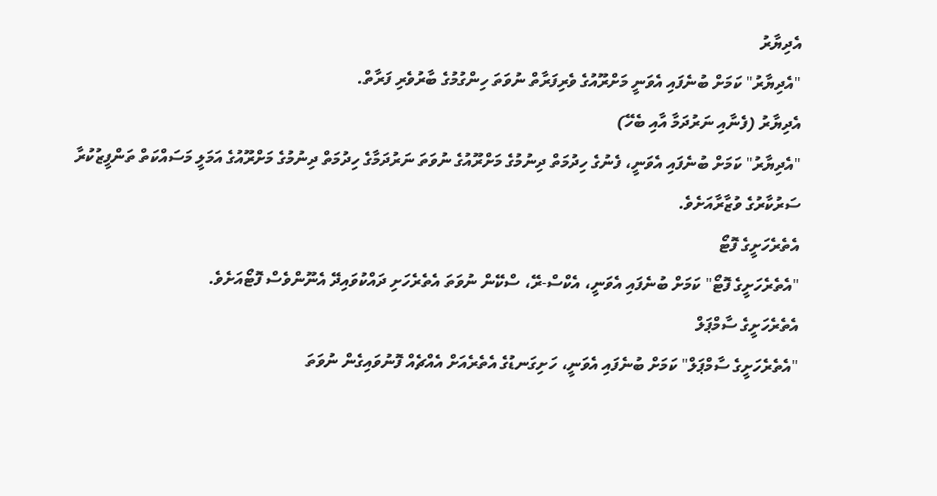އެދިޔާރު
"އެދިޔާރު" ކަމަށް ބުނެފައި އެވަނީ މަށްރޫއުގެ ވެރިފަރާތް ނުވަތަ ހިންގުމުގެ ބާރުވެރި ފަރާތް.
އެދިޔާރު (ފެނާއި ނަރުދަމާ އާއި ބެހޭ)
"އެދިޔާރު" ކަމަށް ބުނެފައި އެވަނީ، ފެނުގެ ހިދުމަތް ދިނުމުގެ މަށްރޫއުގެ ނުވަތަ ނަރުދަމާގެ ހިދުމަތް ދިނުމުގެ މަށްރޫއުގެ އަމަލީ މަސައްކަތް ތަންފީޒުކުރާ ސަރުކާރުގެ ވުޒާރާއަށެވެ.
އެތެރެހަށީގެ ފޮޓޯ
"އެތެރެހަށީގެ ފޮޓޯ" ކަމަށް ބުނެފައި އެވަނީ، އެކްސް-ރޭ، ސްކޭން ނުވަތަ އެތެރެހަށި ދައްކުވައިދޭ އެނޫންވެސް ފޮޓޯއަށެވެ.
އެތެރެހަށީގެ ސާމްޕަލް
"އެތެރެހަށީގެ ސާމްޕަލް" ކަމަށް ބުނެފައި އެވަނީ، ހަށިގަނޑުގެ އެތެރެއަށް އެއްޗެއް ފޮނުވައިގެން ނުވަތަ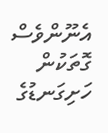އެނޫންވެސް ގޮތަކުން ހަށިގަނޑުގެ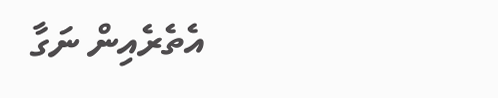އެތެރެއިން ނަގާ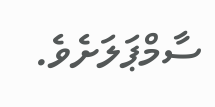ސާމްޕަލަށެވެ.